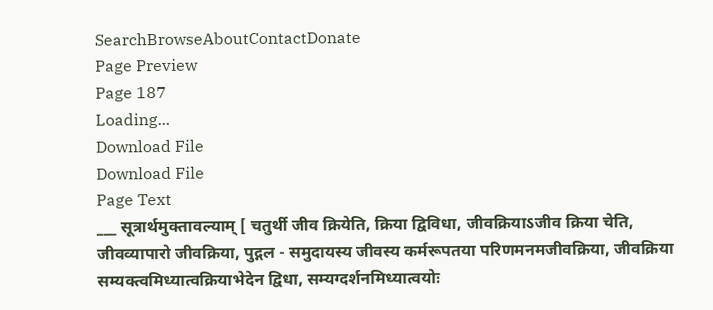SearchBrowseAboutContactDonate
Page Preview
Page 187
Loading...
Download File
Download File
Page Text
___ सूत्रार्थमुक्तावल्याम् [ चतुर्थी जीव क्रियेति, क्रिया द्विविधा, जीवक्रियाऽजीव क्रिया चेति, जीवव्यापारो जीवक्रिया, पुद्गल - समुदायस्य जीवस्य कर्मरूपतया परिणमनमजीवक्रिया, जीवक्रिया सम्यक्त्वमिध्यात्वक्रियाभेदेन द्विधा, सम्यग्दर्शनमिध्यात्वयोः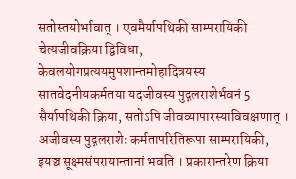सतोस्तयोर्भावात् । एवमैर्यापथिकी साम्परायिकी चेत्यजीवक्रिया द्विविधा, केवलयोगप्रत्ययमुपशान्तमोहादित्रयस्य सातवेदनीयकर्मतया यदजीवस्य पुद्गलराशेर्भवनं 5 सैर्यापथिकी क्रिया, सतोऽपि जीवव्यापारस्याविवक्षणात् । अजीवस्य पुद्गलराशेः कर्मतापरितिरूपा साम्परायिकी, इयञ्च सूक्ष्मसंपरायान्तानां भवति । प्रकारान्तरेण क्रिया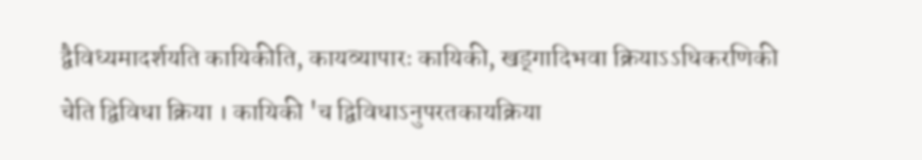द्वैविध्यमादर्शयति कायिकीति, कायव्यापारः कायिकी, खड्गादिभवा क्रियाऽऽधिकरणिकी चेति द्विविधा क्रिया । कायिकी 'च द्विविधाऽनुपरतकायक्रिया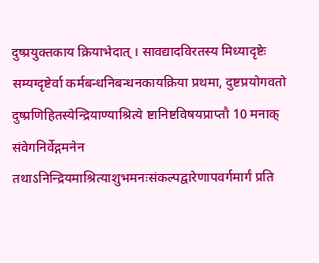दुष्प्रयुक्तकाय क्रियाभेदात् । सावद्यादविरतस्य मिध्यादृष्टेः सम्यग्दृष्टेर्वा कर्मबन्धनिबन्धनकायक्रिया प्रथमा, दुष्टप्रयोगवतो दुष्प्रणिहितस्येन्द्रियाण्याश्रित्ये ष्टानिष्टविषयप्राप्तौ 10 मनाक् संवेगनिर्वेद्गमनेन तथाऽनिन्द्रियमाश्रित्याशुभमनःसंकल्पद्वारेणापवर्गमार्गं प्रति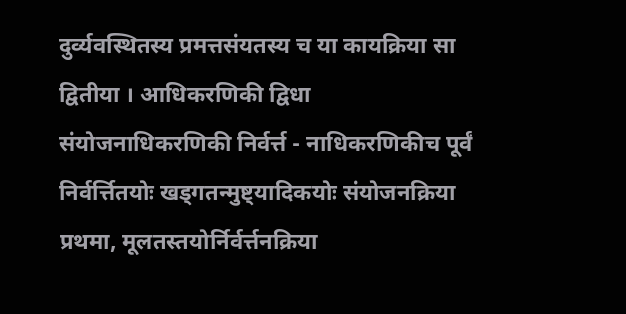दुर्व्यवस्थितस्य प्रमत्तसंयतस्य च या कायक्रिया सा द्वितीया । आधिकरणिकी द्विधा संयोजनाधिकरणिकी निर्वर्त्त - नाधिकरणिकीच पूर्वं निर्वर्त्तितयोः खड्गतन्मुष्ट्यादिकयोः संयोजनक्रिया प्रथमा, मूलतस्तयोर्निर्वर्त्तनक्रिया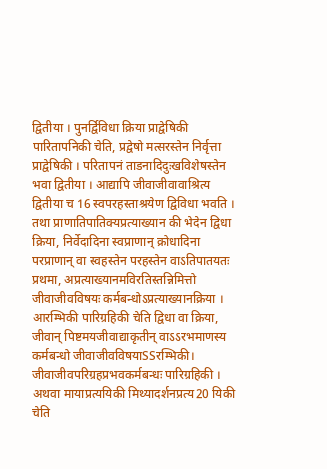द्वितीया । पुनर्द्विविधा क्रिया प्राद्वेषिकी पारितापनिकी चेति, प्रद्वेषो मत्सरस्तेन निर्वृत्ता प्राद्वेषिकी । परितापनं ताडनादिदुःखविशेषस्तेन भवा द्वितीया । आद्यापि जीवाजीवावाश्रित्य द्वितीया च 16 स्वपरहस्ताश्रयेण द्विविधा भवति । तथा प्राणातिपातिक्यप्रत्याख्यान की भेदेन द्विधा क्रिया, निर्वेदादिना स्वप्राणान् क्रोधादिना परप्राणान् वा स्वहस्तेन परहस्तेन वाऽतिपातयतः प्रथमा, अप्रत्याख्यानमविरतिस्तन्निमित्तो जीवाजीवविषयः कर्मबन्धोऽप्रत्याख्यानक्रिया । आरम्भिकी पारिग्रहिकी चेति द्विधा वा क्रिया, जीवान् पिष्टमयजीवाद्याकृतीन् वाऽऽरभमाणस्य कर्मबन्धो जीवाजीवविषयाSSरम्भिकी। जीवाजीवपरिग्रहप्रभवकर्मबन्धः पारिग्रहिकी । अथवा मायाप्रत्ययिकी मिथ्यादर्शनप्रत्य20 यिकी चेति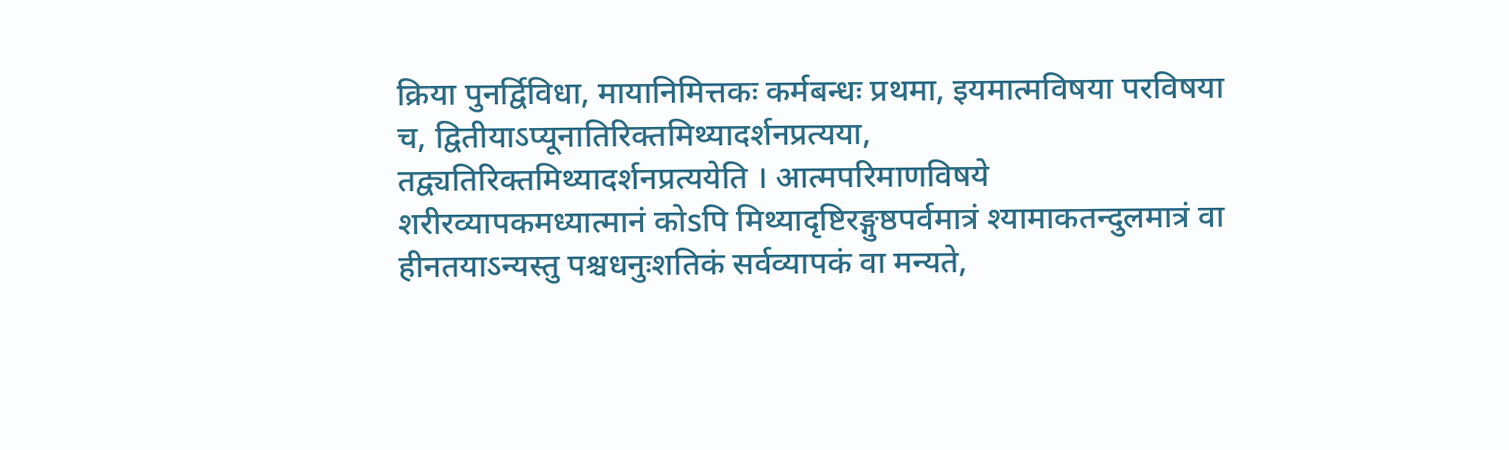क्रिया पुनर्द्विविधा, मायानिमित्तकः कर्मबन्धः प्रथमा, इयमात्मविषया परविषया च, द्वितीयाऽप्यूनातिरिक्तमिथ्यादर्शनप्रत्यया, तद्व्यतिरिक्तमिथ्यादर्शनप्रत्ययेति । आत्मपरिमाणविषये शरीरव्यापकमध्यात्मानं कोsपि मिथ्यादृष्टिरङ्गुष्ठपर्वमात्रं श्यामाकतन्दुलमात्रं वा हीनतयाऽन्यस्तु पश्चधनुःशतिकं सर्वव्यापकं वा मन्यते,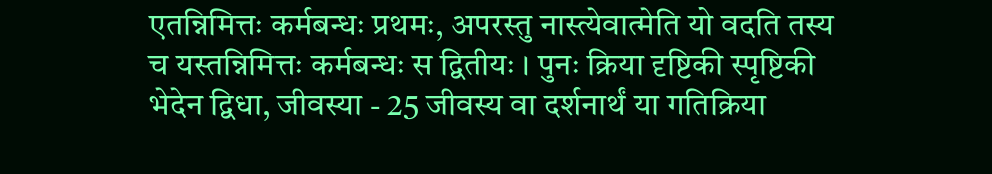एतन्निमित्तः कर्मबन्धः प्रथमः, अपरस्तु नास्त्येवात्मेति यो वदति तस्य च यस्तन्निमित्तः कर्मबन्धः स द्वितीयः । पुनः क्रिया दृष्टिकी स्पृष्टिकी भेदेन द्विधा, जीवस्या - 25 जीवस्य वा दर्शनार्थं या गतिक्रिया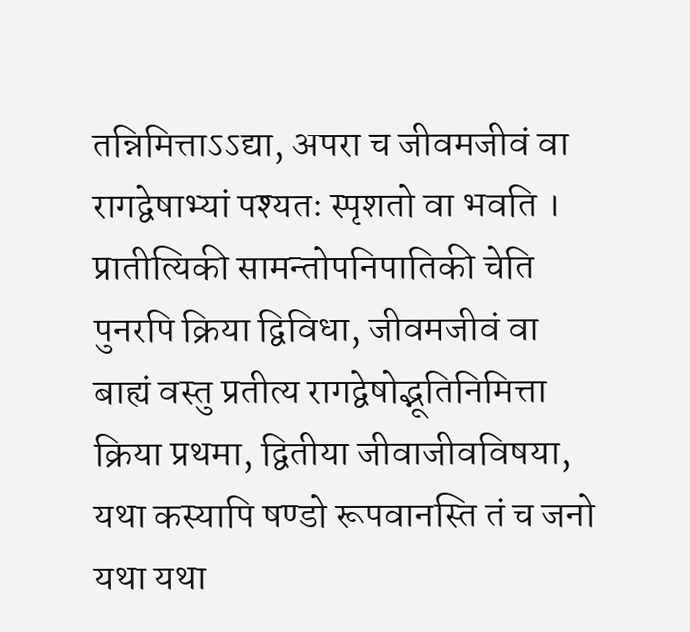तन्निमित्ताऽऽद्या, अपरा च जीवमजीवं वा रागद्वेषाभ्यां पश्यतः स्पृशतो वा भवति । प्रातीत्यिकी सामन्तोपनिपातिकी चेति पुनरपि क्रिया द्विविधा, जीवमजीवं वा बाह्यं वस्तु प्रतीत्य रागद्वेषोद्भूतिनिमित्ता क्रिया प्रथमा, द्वितीया जीवाजीवविषया, यथा कस्यापि षण्डो रूपवानस्ति तं च जनो यथा यथा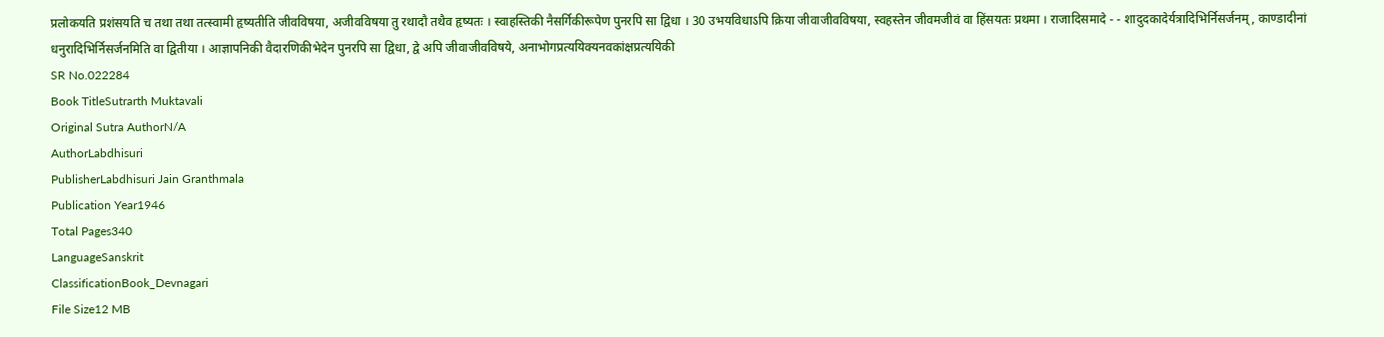प्रलोकयति प्रशंसयति च तथा तथा तत्स्वामी हृष्यतीति जीवविषया, अजीवविषया तु रथादौ तथैव हृष्यतः । स्वाहस्तिकी नैसर्गिकीरूपेण पुनरपि सा द्विधा । 30 उभयविधाऽपि क्रिया जीवाजीवविषया, स्वहस्तेन जीवमजीवं वा हिंसयतः प्रथमा । राजादिसमादे - - शादुदकादेर्यत्रादिभिर्निसर्जनम्, काण्डादीनां धनुरादिभिर्निसर्जनमिति वा द्वितीया । आज्ञापनिकी वैदारणिकीभेदेन पुनरपि सा द्विधा, द्वे अपि जीवाजीवविषये, अनाभोगप्रत्ययिक्यनवकांक्षप्रत्ययिकी
SR No.022284
Book TitleSutrarth Muktavali
Original Sutra AuthorN/A
AuthorLabdhisuri
PublisherLabdhisuri Jain Granthmala
Publication Year1946
Total Pages340
LanguageSanskrit
ClassificationBook_Devnagari
File Size12 MB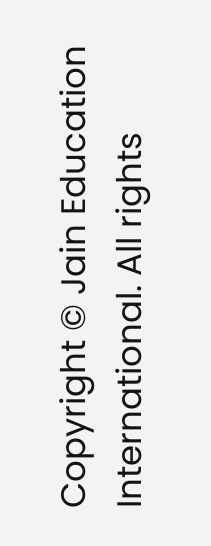Copyright © Jain Education International. All rights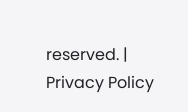reserved. | Privacy Policy